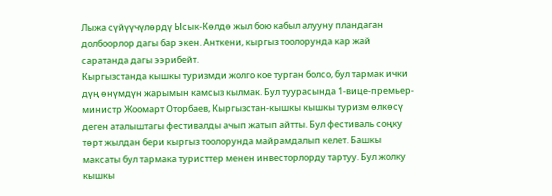Лыжа сүйүүчүлөрдү Ысык-Көлдө жыл бою кабыл алууну пландаган долбоорлор дагы бар экен. Анткени, кыргыз тоолорунда кар жай саратанда дагы ээрибейт.
Кыргызстанда кышкы туризмди жолго кое турган болсо, бул тармак ички дүң өнүмдүн жарымын камсыз кылмак. Бул туурасында 1-вице-премьер-министр Жоомарт Оторбаев, Кыргызстан-кышкы кышкы туризм өлкөсү деген аталыштагы фестивалды ачып жатып айтты. Бул фестиваль соңку төрт жылдан бери кыргыз тоолорунда майрамдалып келет. Башкы максаты бул тармака туристтер менен инвесторлорду тартуу. Бул жолку кышкы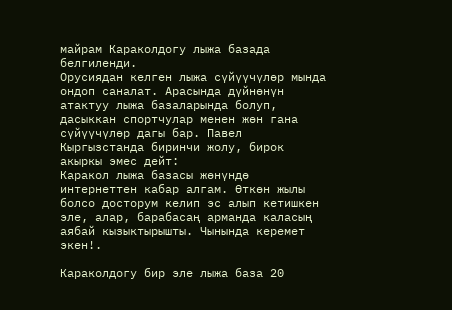майрам Караколдогу лыжа базада белгиленди.
Орусиядан келген лыжа сүйүүчүлөр мында ондоп саналат. Арасында дүйнөнүн атактуу лыжа базаларында болуп, дасыккан спортчулар менен жөн гана сүйүүчүлөр дагы бар. Павел Кыргызстанда биринчи жолу, бирок акыркы эмес дейт:
Каракол лыжа базасы жөнүндө интернеттен кабар алгам. Өткөн жылы болсо досторум келип эс алып кетишкен эле, алар, барабасаң арманда каласың аябай кызыктырышты. Чынында керемет экен!.

Караколдогу бир эле лыжа база 20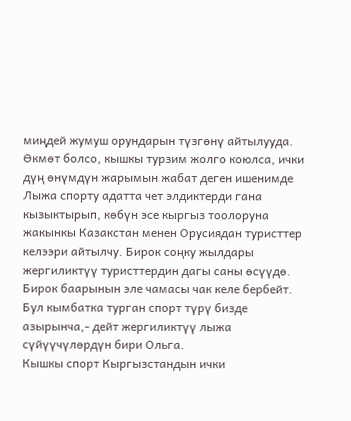миңдей жумуш орундарын түзгөнү айтылууда. Өкмөт болсо, кышкы турзим жолго коюлса, ички дүң өнүмдүн жарымын жабат деген ишенимде
Лыжа спорту адатта чет элдиктерди гана кызыктырып, көбүн эсе кыргыз тоолоруна жакынкы Казакстан менен Орусиядан туристтер келээри айтылчу. Бирок соңку жылдары жергиликтүү туристтердин дагы саны өсүүдө.
Бирок баарынын эле чамасы чак келе бербейт. Бул кымбатка турган спорт түрү бизде азырынча,- дейт жергиликтүү лыжа сүйүүчүлөрдүн бири Ольга.
Кышкы спорт Кыргызстандын ички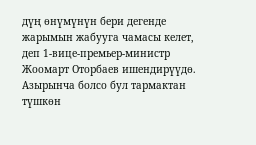дүң өнүмүнүн бери дегенде жарымын жабууга чамасы келет, деп 1-вице-премьер-министр Жоомарт Оторбаев ишендирүүдө. Азырынча болсо бул тармактан түшкөн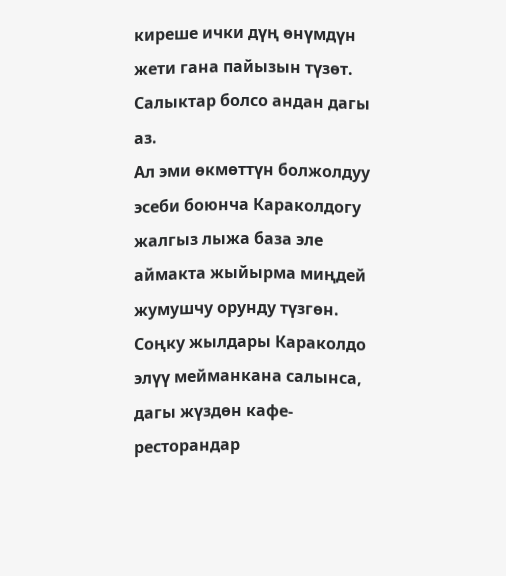киреше ички дүң өнүмдүн жети гана пайызын түзөт. Салыктар болсо андан дагы аз.
Ал эми өкмөттүн болжолдуу эсеби боюнча Караколдогу жалгыз лыжа база эле аймакта жыйырма миңдей жумушчу орунду түзгөн. Соңку жылдары Караколдо элүү мейманкана салынса, дагы жүздөн кафе-ресторандар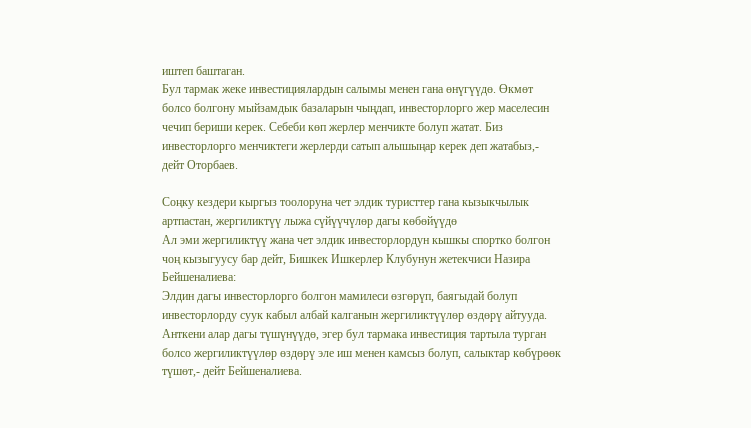иштеп баштаган.
Бул тармак жеке инвестициялардын салымы менен гана өнүгүүдө. Өкмөт болсо болгону мыйзамдык базаларын чыңдап, инвесторлорго жер маселесин чечип бериши керек. Себеби көп жерлер менчикте болуп жатат. Биз инвесторлорго менчиктеги жерлерди сатып алышыңар керек деп жатабыз,- дейт Оторбаев.

Соңку кездери кыргыз тоолоруна чет элдик туристтер гана кызыкчылык артпастан, жергиликтүү лыжа сүйүүчүлөр дагы көбөйүүдө
Ал эми жергиликтүү жана чет элдик инвесторлордун кышкы спортко болгон чоң кызыгуусу бар дейт, Бишкек Ишкерлер Клубунун жетекчиси Назира Бейшеналиева:
Элдин дагы инвесторлорго болгон мамилеси өзгөрүп, баягыдай болуп инвесторлорду суук кабыл албай калганын жергиликтүүлөр өздөрү айтууда. Анткени алар дагы түшүнүүдө, эгер бул тармака инвестиция тартыла турган болсо жергиликтүүлөр өздөрү эле иш менен камсыз болуп, салыктар көбүрөөк түшөт,- дейт Бейшеналиева.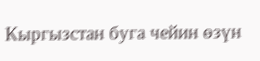Кыргызстан буга чейин өзүн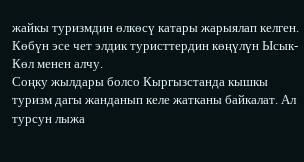жайкы туризмдин өлкөсү катары жарыялап келген. Көбүн эсе чет элдик туристтердин көңүлүн Ысык-Көл менен алчу.
Соңку жылдары болсо Кыргызстанда кышкы туризм дагы жанданып келе жатканы байкалат. Ал турсун лыжа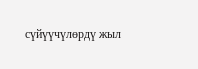сүйүүчүлөрдү жыл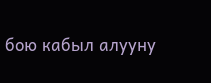бою кабыл алууну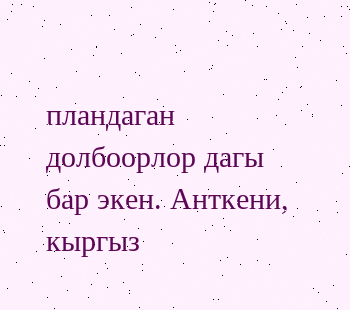пландаган долбоорлор дагы бар экен. Анткени, кыргыз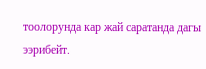тоолорунда кар жай саратанда дагы ээрибейт.